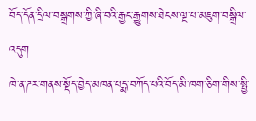བོད་དོན་དྲིལ་བསྒྲགས་ཀྱི་ཞི་བའི་རྒྱང་རྒྱུགས་ཐེངས་ལྔ་པ་མཇུག་བསྒྲིལ་འདུག
ཁེ་ན་ཌར་གནས་སྡོད་བྱེད་མཁན་པདྨ་བཀོད་པའི་བོད་མི་ཁག་ཅིག་གིས་སྤྱི་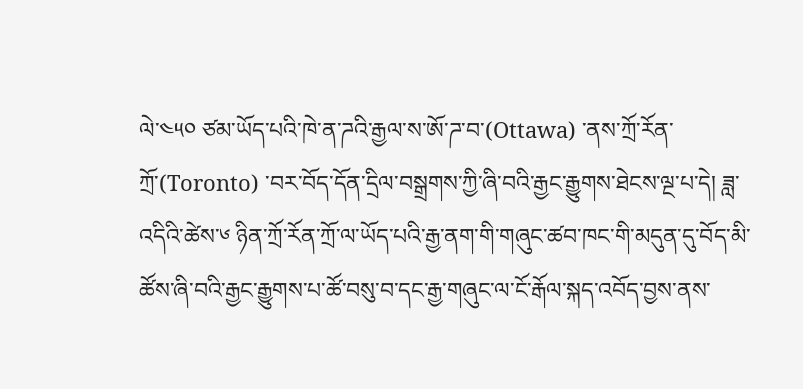ལེ་༤༥༠ ཙམ་ཡོད་པའི་ཁེ་ན་ཌའི་རྒྱལ་ས་ཨོ་ཌ་བ་(Ottawa) ་ནས་ཀྲོ་རོན་ཀྲོ་(Toronto) ་བར་བོད་དོན་དྲིལ་བསྒྲགས་ཀྱི་ཞི་བའི་རྒྱང་རྒྱུགས་ཐེངས་ལྔ་པ་དེ། ཟླ་འདིའི་ཚེས་༦ ཉིན་ཀྲོ་རོན་ཀྲོ་ལ་ཡོད་པའི་རྒྱ་ནག་གི་གཞུང་ཚབ་ཁང་གི་མདུན་དུ་བོད་མི་ཚོས་ཞི་བའི་རྒྱང་རྒྱུགས་པ་ཚོ་བསུ་བ་དང་རྒྱ་གཞུང་ལ་ངོ་རྒོལ་སྐད་འབོད་བྱས་ནས་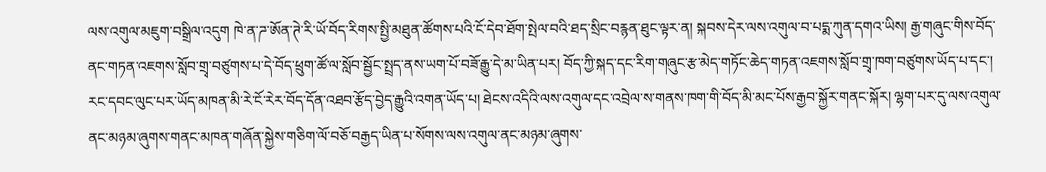ལས་འགུལ་མཇུག་བསྒྲིལ་འདུག ཁེ་ན་ཌ་ཨོན་ཊེ་རི་ཡོ་བོད་རིགས་སྤྱི་མཐུན་ཚོགས་པའི་ངོ་དེབ་ཐོག་སྤེལ་བའི་ཐད་སྲིང་བརྙན་ཐུང་ལྟར་ན། སྐབས་དེར་ལས་འགུལ་བ་པདྨ་ཀུན་དགའ་ཡིས། རྒྱ་གཞུང་གིས་བོད་ནང་གཏན་འཇགས་སློབ་གྲྭ་བཙུགས་པ་དེ་བོད་ཕྲུག་ཚོ་ལ་སློབ་སྦྱོང་སྤྲད་ནས་ཡག་པོ་བཟོ་རྒྱུ་དེ་མ་ཡིན་པར། བོད་ཀྱི་སྐད་དང་རིག་གཞུང་རྩ་མེད་གཏོང་ཆེད་གཏན་འཇགས་སློབ་གྲྭ་ཁག་བཙུགས་ཡོད་པ་དང་། རང་དབང་ལུང་པར་ཡོད་མཁན་མི་རེ་ངོ་རེར་བོད་དོན་འཐབ་རྩོད་བྱེད་རྒྱུའི་འགན་ཡོད་པ། ཐེངས་འདིའི་ལས་འགུལ་དང་འབྲེལ་ས་གནས་ཁག་གི་བོད་མི་མང་པོས་རྒྱབ་སྐྱོར་གནང་སྐོར། ལྷག་པར་དུ་ལས་འགུལ་ནང་མཉམ་ཞུགས་གནང་མཁན་གཞོན་སྐྱེས་གཅིག་ལོ་བཅོ་བརྒྱད་ཡིན་པ་སོགས་ལས་འགུལ་ནང་མཉམ་ཞུགས་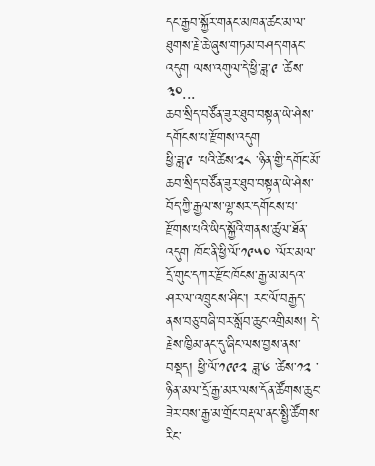དང་རྒྱབ་སྐྱོར་གནང་མཁན་ཚང་མ་ལ་ཐུགས་རྗེ་ཆེ་ཞུས་གཏམ་བཤད་གནང་འདུག ལས་འགུལ་དེ་ཕྱི་ཟླ་༩ ་ཚེས་༣༠...
ཆབ་སྲིད་བཙོན་ཟུར་ཐུབ་བསྟན་ཡེ་ཤེས་དགོངས་པ་རྫོགས་འདུག
ཕྱི་ཟླ་༩ ་པའི་ཚེས་༢༨ ་ཉིན་གྱི་དགོང་མོ་ཆབ་སྲིད་བཙོན་ཟུར་ཐུབ་བསྟན་ཡེ་ཤེས་བོད་ཀྱི་རྒྱལ་ས་ལྷ་སར་དགོངས་པ་རྫོགས་པའི་ཡིད་སྐྱོའི་གནས་ཚུལ་ཐོན་འདུག ཁོང་ནི་ཕྱི་ལོ་༡༩༥༠ ་ལོར་མལ་དྲོ་གུང་དཀར་རྫོང་ཁོངས་རྒྱ་མ་མདའ་ཤར་ལ་འཁྲུངས་ཤིང་། རང་ལོ་བརྒྱད་ནས་བཅུ་བཞི་བར་སློབ་ཆུང་འགྲིམས། དེ་རྗེས་ཁྱིམ་ནང་དུ་ཞིང་ལས་བྱས་ནས་བསྡད། ཕྱི་ལོ་༡༩༩༢ ཟླ་༦ ་ཚེས་༡༢ ་ཉིན་མལ་དྲོ་རྒྱ་མར་ལས་དོན་ཚོགས་ཆུང་ཟེར་བས་རྒྱ་མ་གྲོང་བརྡལ་ནང་སྤྱི་ཚོགས་རིང་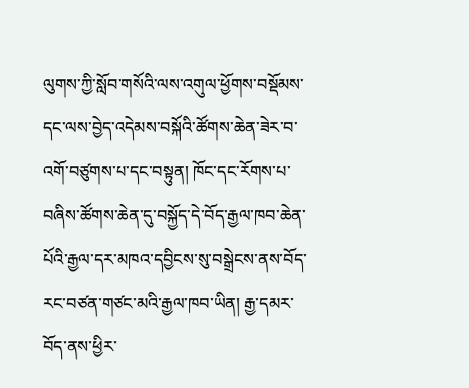ལུགས་ཀྱི་སློབ་གསོའི་ལས་འགུལ་ཕྱོགས་བསྡོམས་དང་ལས་བྱེད་འདེམས་བསྐོའི་ཚོགས་ཆེན་ཟེར་བ་འགོ་བཙུགས་པ་དང་བསྟུན། ཁོང་དང་རོགས་པ་བཞིས་ཚོགས་ཆེན་དུ་བསྐྱོད་དེ་བོད་རྒྱལ་ཁབ་ཆེན་པོའི་རྒྱལ་དར་མཁའ་དབྱིངས་སུ་བསྒྲེངས་ནས་བོད་རང་བཙན་གཙང་མའི་རྒྱལ་ཁབ་ཡིན། རྒྱ་དམར་བོད་ནས་ཕྱིར་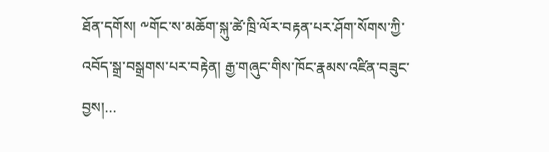ཐོན་དགོས། ༸གོང་ས་མཆོག་སྐུ་ཚེ་ཁྲི་ལོར་བརྟན་པར་ཤོག་སོགས་ཀྱི་འབོད་སྒྲ་བསྒྲགས་པར་བརྟེན། རྒྱ་གཞུང་གིས་ཁོང་རྣམས་འཛིན་བཟུང་བྱས།...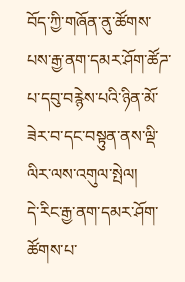བོད་ཀྱི་གཞོན་ནུ་ཚོགས་པས་རྒྱ་ནག་དམར་ཤོག་ཚོཌ་པ་དབུ་བརྙེས་པའི་ཉིན་མོ་ཟེར་བ་དང་བསྟུན་ནས་ལྡི་ལིར་ལས་འགུལ་སྤེལ།
དེ་རིང་རྒྱ་ནག་དམར་ཤོག་ཚོགས་པ་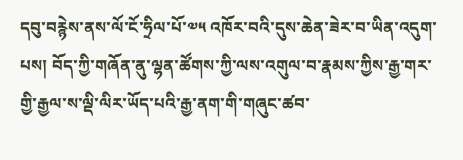དབུ་བརྙེས་ནས་ལོ་ངོ་ཧྲིལ་པོ་༧༥ འཁོར་བའི་དུས་ཆེན་ཟེར་བ་ཡིན་འདུག་པས། བོད་ཀྱི་གཞོན་ནུ་ལྷན་ཚོགས་ཀྱི་ལས་འགུལ་བ་རྣམས་ཀྱིས་རྒྱ་གར་གྱི་རྒྱལ་ས་ལྡི་ལིར་ཡོད་པའི་རྒྱ་ནག་གི་གཞུང་ཚབ་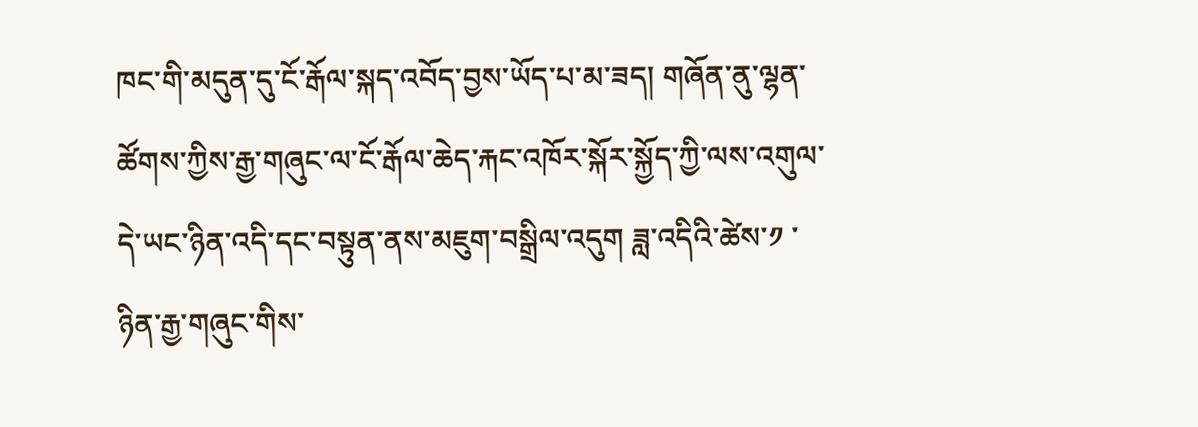ཁང་གི་མདུན་དུ་ངོ་རྒོལ་སྐད་འབོད་བྱས་ཡོད་པ་མ་ཟད། གཞོན་ནུ་ལྷན་ཚོགས་ཀྱིས་རྒྱ་གཞུང་ལ་ངོ་རྒོལ་ཆེད་རྐང་འཁོར་སྐོར་སྐྱོད་ཀྱི་ལས་འགུལ་དེ་ཡང་ཉིན་འདི་དང་བསྟུན་ནས་མཇུག་བསྒྲིལ་འདུག ཟླ་འདིའི་ཚེས་༡ ་ཉིན་རྒྱ་གཞུང་གིས་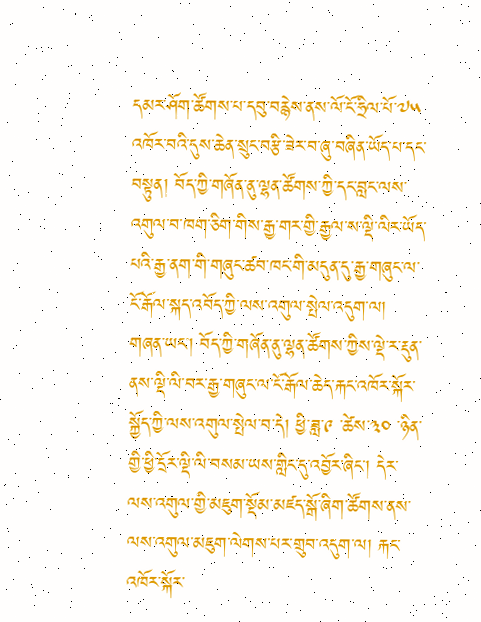དམར་ཤོག་ཚོགས་པ་དབུ་བརྙེས་ནས་ལོ་ངོ་ཧྲིལ་པོ་༧༥ འཁོར་བའི་དུས་ཆེན་སྲུང་བརྩི་ཟེར་བ་ཞུ་བཞིན་ཡོད་པ་དང་བསྟུན། བོད་ཀྱི་གཞོན་ནུ་ལྷན་ཚོགས་ཀྱི་དང་བླང་ལས་འགུལ་བ་ཁག་ཅིག་གིས་རྒྱ་གར་གྱི་རྒྱལ་ས་ལྡི་ལིར་ཡོད་པའི་རྒྱ་ནག་གི་གཞུང་ཚབ་ཁང་གི་མདུན་དུ་རྒྱ་གཞུང་ལ་ངོ་རྒོལ་སྐད་འབོད་ཀྱི་ལས་འགུལ་སྤེལ་འདུག་ལ། གཞན་ཡང་། བོད་ཀྱི་གཞོན་ནུ་ལྷན་ཚོགས་ཀྱིས་ལྡེ་ར་རྡུན་ནས་ལྡི་ལི་བར་རྒྱ་གཞུང་ལ་ངོ་རྒོལ་ཆེད་རྐང་འཁོར་སྐོར་སྐྱོད་ཀྱི་ལས་འགུལ་སྤེལ་བ་དེ། ཕྱི་ཟླ་༩ ་ཚེས་༣༠ ་ཉིན་གྱི་ཕྱི་དྲོར་ལྡི་ལི་བསམ་ཡས་གླིང་དུ་འབྱོར་ཞིང་། དེར་ལས་འགུལ་གྱི་མཇུག་སྡོམ་མཛད་སྒོ་ཞིག་ཚོགས་ནས་ལས་འགུལ་མཇུག་ལེགས་པར་གྲུབ་འདུག་ལ། རྐང་འཁོར་སྐོར་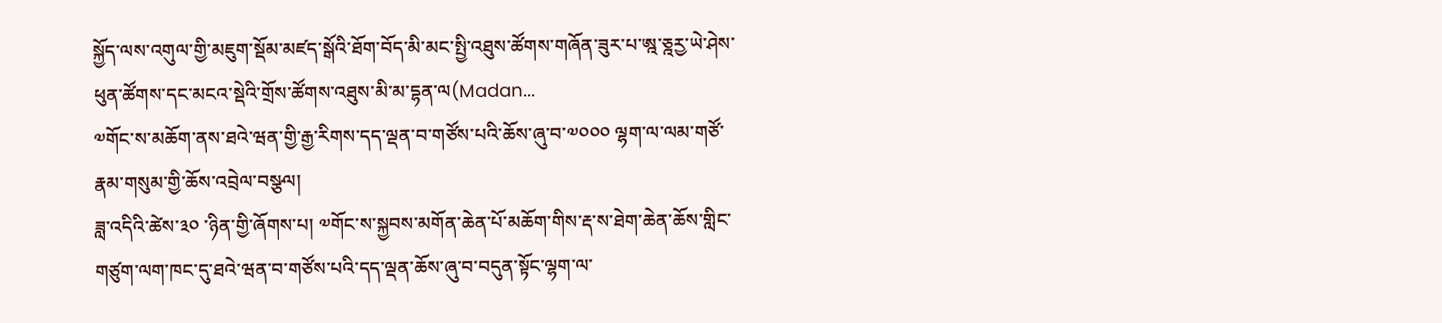སྐྱོད་ལས་འགུལ་གྱི་མཇུག་སྡོམ་མཛད་སྒོའི་ཐོག་བོད་མི་མང་སྤྱི་འཐུས་ཚོགས་གཞོན་ཟུར་པ་ཨྰ་ཅྰརྱ་ཡེ་ཤེས་ཕུན་ཚོགས་དང་མངའ་སྡེའི་གྲོས་ཚོགས་འཐུས་མི་མ་དྷན་ལ(Madan...
༧གོང་ས་མཆོག་ནས་ཐའེ་ཝན་གྱི་རྒྱ་རིགས་དད་ལྡན་བ་གཙོས་པའི་ཆོས་ཞུ་བ་༧༠༠༠ ལྷག་ལ་ལམ་གཙོ་རྣམ་གསུམ་གྱི་ཆོས་འབྲེལ་བསྩལ།
ཟླ་འདིའི་ཚེས་༣༠ ་ཉིན་གྱི་ཞོགས་པ། ༧གོང་ས་སྐྱབས་མགོན་ཆེན་པོ་མཆོག་གིས་རྡ་ས་ཐེག་ཆེན་ཆོས་གླིང་གཙུག་ལག་ཁང་དུ་ཐའེ་ཝན་བ་གཙོས་པའི་དད་ལྡན་ཆོས་ཞུ་བ་བདུན་སྟོང་ལྷག་ལ་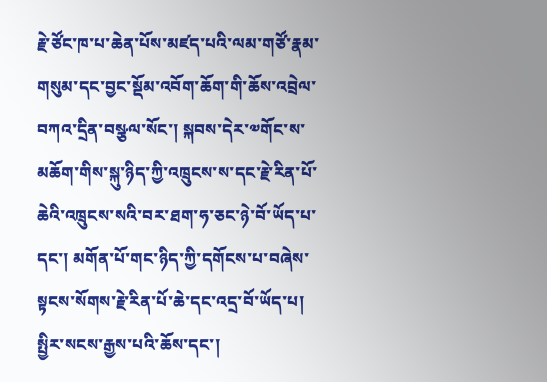རྗེ་ཙོང་ཁ་པ་ཆེན་པོས་མཛད་པའི་ལམ་གཙོ་རྣམ་གསུམ་དང་བྱང་སྡོམ་འབོག་ཆོག་གི་ཆོས་འབྲེལ་བཀའ་དྲིན་བསྩལ་སོང་། སྐབས་དེར་༧གོང་ས་མཆོག་གིས་སྐུ་ཉིད་ཀྱི་འཁྲུངས་ས་དང་རྗེ་རིན་པོ་ཆེའི་འཁྲུངས་སའི་བར་ཐག་ཧ་ཅང་ཉེ་བོ་ཡོད་པ་དང་། མགོན་པོ་གང་ཉིད་ཀྱི་དགོངས་པ་བཞེས་སྟངས་སོགས་རྗེ་རིན་པོ་ཆེ་དང་འདྲ་བོ་ཡོད་པ། སྤྱིར་སངས་རྒྱས་པའི་ཆོས་དང་།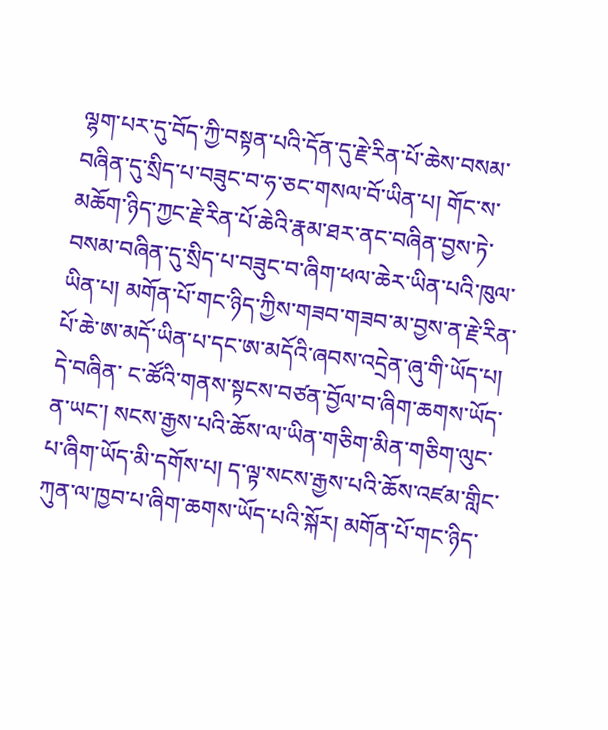ལྷག་པར་དུ་བོད་ཀྱི་བསྟན་པའི་དོན་དུ་རྗེ་རིན་པོ་ཆེས་བསམ་བཞིན་དུ་སྲིད་པ་བཟུང་བ་ཧ་ཅང་གསལ་བོ་ཡིན་པ། གོང་ས་མཆོག་ཉིད་ཀྱང་རྗེ་རིན་པོ་ཆེའི་རྣམ་ཐར་ནང་བཞིན་བྱས་ཏེ་བསམ་བཞིན་དུ་སྲིད་པ་བཟུང་བ་ཞིག་ཕལ་ཆེར་ཡིན་པའི་ཁུལ་ཡིན་པ། མགོན་པོ་གང་ཉིད་ཀྱིས་གཟབ་གཟབ་མ་བྱས་ན་རྗེ་རིན་པོ་ཆེ་ཨ་མདོ་ཡིན་པ་དང་ཨ་མདོའི་ཞབས་འདྲེན་ཞུ་གི་ཡོད་པ། དེ་བཞིན་ ང་ཚོའི་གནས་སྟངས་བཙན་བྱོལ་བ་ཞིག་ཆགས་ཡོད་ན་ཡང་། སངས་རྒྱས་པའི་ཆོས་ལ་ཡིན་གཅིག་མིན་གཅིག་ལུང་པ་ཞིག་ཡོད་མི་དགོས་པ། ད་ལྟ་སངས་རྒྱས་པའི་ཆོས་འཛམ་གླིང་ཀུན་ལ་ཁྱབ་པ་ཞིག་ཆགས་ཡོད་པའི་སྐོར། མགོན་པོ་གང་ཉིད་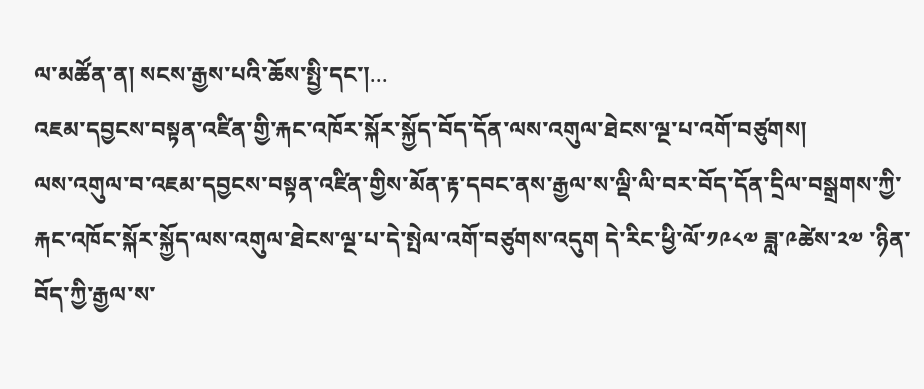ལ་མཚོན་ན། སངས་རྒྱས་པའི་ཆོས་སྤྱི་དང་།...
འཇམ་དབྱངས་བསྟན་འཛིན་གྱི་རྐང་འཁོར་སྐོར་སྐྱོད་བོད་དོན་ལས་འགུལ་ཐེངས་ལྔ་པ་འགོ་བཙུགས།
ལས་འགུལ་བ་འཇམ་དབྱངས་བསྟན་འཛིན་གྱིས་མོན་རྟ་དབང་ནས་རྒྱལ་ས་ལྡི་ལི་བར་བོད་དོན་དྲིལ་བསྒྲགས་ཀྱི་རྐང་འཁོང་སྐོར་སྐྱོད་ལས་འགུལ་ཐེངས་ལྔ་པ་དེ་སྤེལ་འགོ་བཙུགས་འདུག དེ་རིང་ཕྱི་ལོ་༡༩༨༧ ཟླ་༩ཚེས་༢༧ ་ཉིན་བོད་ཀྱི་རྒྱལ་ས་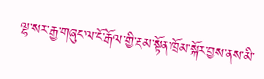ལྷ་སར་རྒྱ་གཞུང་ལ་ངོ་རྒོལ་གྱི་རྔམ་སྟོན་ཁྲོམ་སྐོར་བྱས་ནས་མི་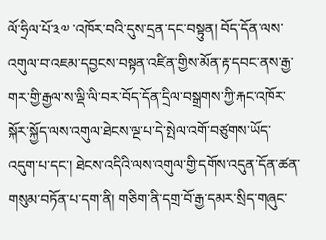ལོ་ཧྲིལ་པོ་༣༧ ་འཁོར་བའི་དུས་དྲན་དང་བསྟུན། བོད་དོན་ལས་འགུལ་བ་འཇམ་དབྱངས་བསྟན་འཛིན་གྱིས་མོན་རྟ་དབང་ནས་རྒྱ་གར་གྱི་རྒྱལ་ས་ལྡི་ལི་བར་བོད་དོན་དྲིལ་བསྒྲགས་ཀྱི་རྐང་འཁོར་སྐོར་སྐྱོད་ལས་འགུལ་ཐེངས་ལྔ་པ་དེ་སྤེལ་འགོ་བཙུགས་ཡོད་འདུག་པ་དང་། ཐེངས་འདིའི་ལས་འགུལ་གྱི་དགོས་འདུན་དོན་ཚན་གསུམ་བཏོན་པ་དག་ནི། གཅིག་ནི་དགྲ་བོ་རྒྱ་དམར་སྲིད་གཞུང་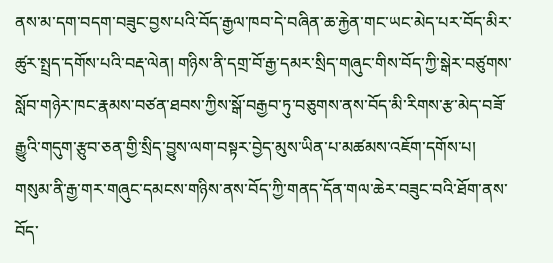ནས་མ་དག་བདག་བཟུང་བྱས་པའི་བོད་རྒྱལ་ཁབ་དེ་བཞིན་ཆ་རྐྱེན་གང་ཡང་མེད་པར་བོད་མིར་ཚུར་སྤྲད་དགོས་པའི་བརྡ་ལེན། གཉིས་ནི་དགྲ་བོ་རྒྱ་དམར་སྲིད་གཞུང་གིས་བོད་ཀྱི་སྒེར་བཙུགས་སློབ་གཉེར་ཁང་རྣམས་བཙན་ཐབས་ཀྱིས་སྒོ་བརྒྱབ་ཏུ་བཅུགས་ནས་བོད་མི་རིགས་རྩ་མེད་བཟོ་རྒྱུའི་གདུག་རྩུབ་ཅན་གྱི་སྲིད་བྱུས་ལག་བསྟར་བྱེད་མུས་ཡིན་པ་མཚམས་འཇོག་དགོས་པ། གསུམ་ནི་རྒྱ་གར་གཞུང་དམངས་གཉིས་ནས་བོད་ཀྱི་གནད་དོན་གལ་ཆེར་བཟུང་བའི་ཐོག་ནས་བོད་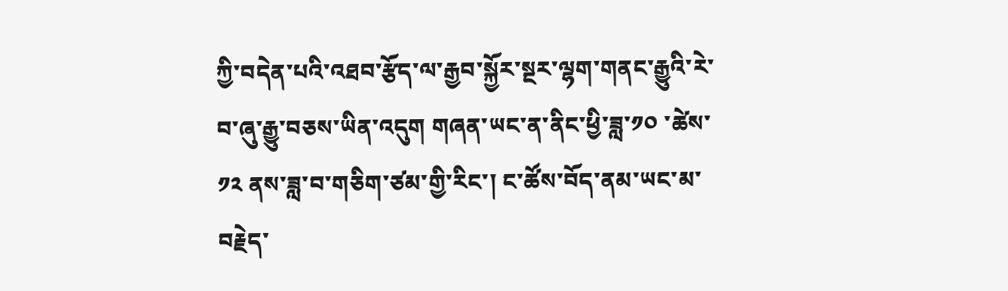ཀྱི་བདེན་པའི་འཐབ་རྩོད་ལ་རྒྱབ་སྐྱོར་སྔར་ལྷག་གནང་རྒྱུའི་རེ་བ་ཞུ་རྒྱུ་བཅས་ཡིན་འདུག གཞན་ཡང་ན་ནིང་ཕྱི་ཟླ་༡༠ ་ཚེས་༡༢ ནས་ཟླ་བ་གཅིག་ཙམ་གྱི་རིང་། ང་ཚོས་བོད་ནམ་ཡང་མ་བརྗེད་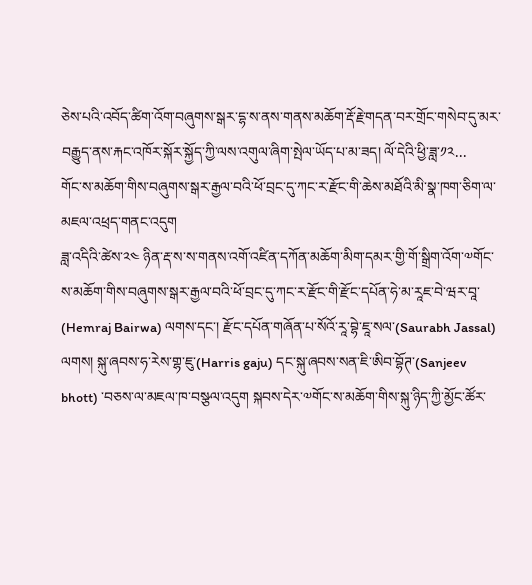ཅེས་པའི་འབོད་ཚིག་འོག་བཞུགས་སྒར་དྷ་ས་ནས་གནས་མཆོག་རྡོ་རྗེ་གདན་བར་གྲོང་གསེབ་དུ་མར་བརྒྱུད་ནས་རྐང་འཁོར་སྐོར་སྐྱོད་ཀྱི་ལས་འགུལ་ཞིག་སྤེལ་ཡོད་པ་མ་ཟད། ལོ་དེའི་ཕྱི་ཟླ་༡༢...
གོང་ས་མཆོག་གིས་བཞུགས་སྒར་རྒྱལ་བའི་ཕོ་བྲང་དུ་ཀང་ར་རྫོང་གི་ཆེས་མཐོའི་མི་སྣ་ཁག་ཅིག་ལ་མཇལ་འཕྲད་གནང་འདུག
ཟླ་འདིའི་ཚེས་༢༤ ཉིན་རྡ་ས་ས་གནས་འགོ་འཛིན་དཀོན་མཆོག་མིག་དམར་གྱི་གོ་སྒྲིག་འོག་༧གོང་ས་མཆོག་གིས་བཞུགས་སྒར་རྒྱལ་བའི་ཕོ་བྲང་དུ་ཀང་ར་རྫོང་གི་རྫོང་དཔོན་ཧེ་མ་རཱཇ་བེ་ཝར་བཱ་ (Hemraj Bairwa) ལགས་དང་། རྫོང་དཔོན་གཞོན་པ་སོའོ་རཱ་བྷེ་ཇཱ་སལ་(Saurabh Jassal) ལགས། སྐུ་ཞབས་ཧ་རེས་གྷ་ཇུ་(Harris gaju) དང་སྐུ་ཞབས་སན་ཇི་ཨིབ་བྷོཊ་(Sanjeev bhott) ་བཅས་ལ་མཇལ་ཁ་བསྩལ་འདུག སྐབས་དེར་༧གོང་ས་མཆོག་གིས་སྐུ་ཉིད་ཀྱི་མྱོང་ཚོར་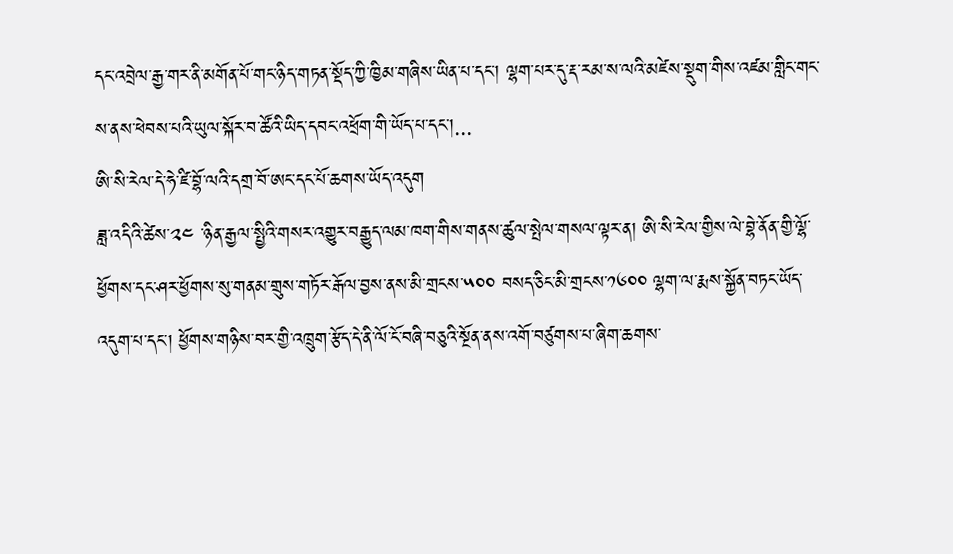དང་འབྲེལ་རྒྱ་གར་ནི་མགོན་པོ་གང་ཉིད་གཏན་སྡོད་ཀྱི་ཁྱིམ་གཞིས་ཡིན་པ་དང་། ལྷག་པར་དུ་རྡ་རམ་ས་ལའི་མཛེས་སྡུག་གིས་འཛམ་གླིང་གང་ས་ནས་ཕེབས་པའི་ཡུལ་སྐོར་བ་ཚོའི་ཡིད་དབང་འཕྲོག་གི་ཡོད་པ་དང་།...
ཨི་སི་རེལ་དེ་ཧེ་ཛི་བྷོ་ལའི་དགྲ་བོ་ཨང་དང་པོ་ཆགས་ཡོད་འདུག
ཟླ་འདིའི་ཚེས་༢༤ ་ཉིན་རྒྱལ་སྤྱིའི་གསར་འགྱུར་བརྒྱུད་ལམ་ཁག་གིས་གནས་ཚུལ་སྤེལ་གསལ་ལྟར་ན། ཨི་སི་རེལ་གྱིས་ལེ་བྷེ་ནོན་གྱི་ལྷོ་ཕྱོགས་དང་ཤར་ཕྱོགས་སུ་གནམ་གྲུས་གཏོར་རྒོལ་བྱས་ནས་མི་གྲངས་༥༠༠ བསད་ཅིང་མི་གྲངས་༡༦༠༠ ལྷག་ལ་རྨས་སྐྱོན་བཏང་ཡོད་འདུག་པ་དང་། ཕྱོགས་གཉིས་བར་གྱི་འཁྲུག་རྩོད་དེ་ནི་ལོ་ངོ་བཞི་བཅུའི་སྔོན་ནས་འགོ་བཙུགས་པ་ཞིག་ཆགས་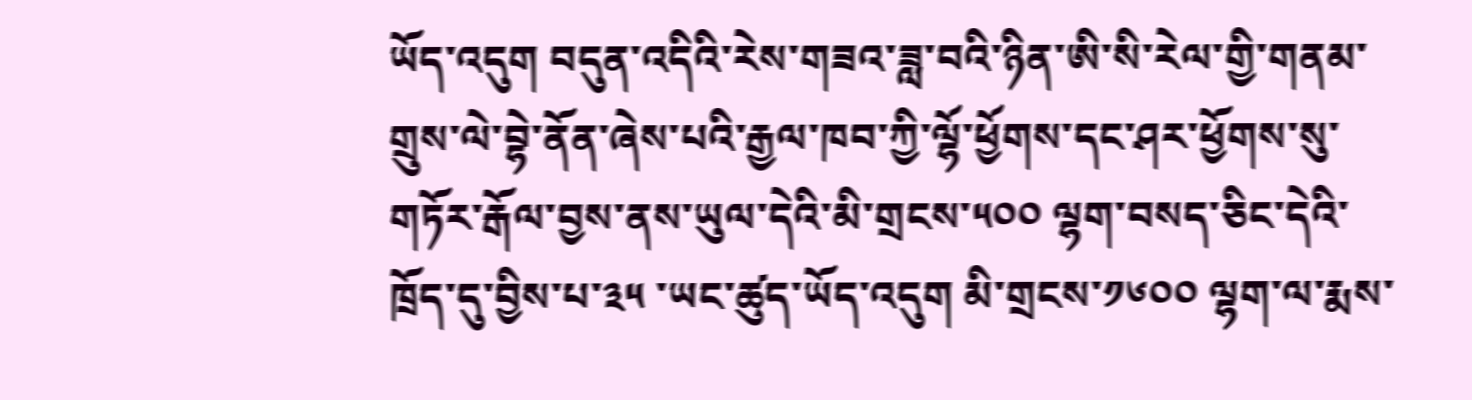ཡོད་འདུག བདུན་འདིའི་རེས་གཟའ་ཟླ་བའི་ཉིན་ཨི་སི་རེལ་གྱི་གནམ་གྲུས་ལེ་བྷེ་ནོན་ཞེས་པའི་རྒྱལ་ཁབ་ཀྱི་ལྷོ་ཕྱོགས་དང་ཤར་ཕྱོགས་སུ་གཏོར་རྒོལ་བྱས་ནས་ཡུལ་དེའི་མི་གྲངས་༥༠༠ ལྷག་བསད་ཅིང་དེའི་ཁྲོད་དུ་བྱིས་པ་༣༥ ་ཡང་ཚུད་ཡོད་འདུག མི་གྲངས་༡༦༠༠ ལྷག་ལ་རྨས་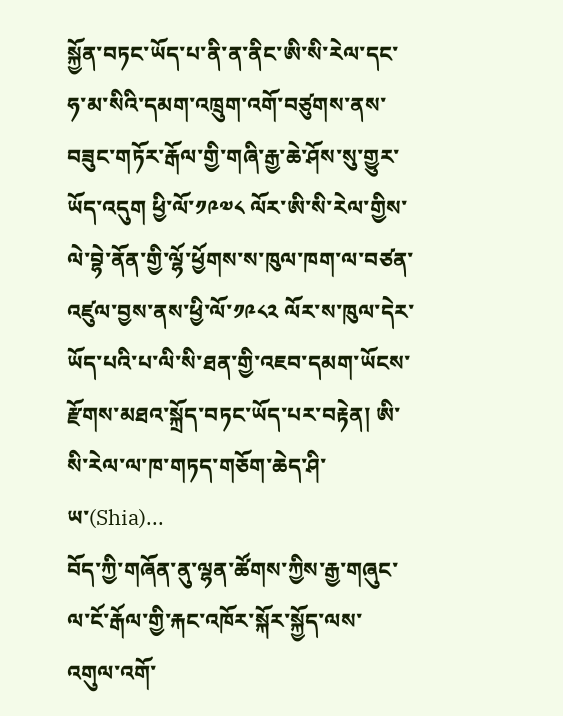སྐྱོན་བཏང་ཡོད་པ་ནི་ན་ནིང་ཨི་སི་རེལ་དང་ཧ་མ་སིའི་དམག་འཁྲུག་འགོ་བཙུགས་ནས་བཟུང་གཏོར་རྒོལ་གྱི་གཞི་རྒྱ་ཆེ་ཤོས་སུ་གྱུར་ཡོད་འདུག ཕྱི་ལོ་༡༩༧༨ ལོར་ཨི་སི་རེལ་གྱིས་ལེ་བྷེ་ནོན་གྱི་ལྷོ་ཕྱོགས་ས་ཁུལ་ཁག་ལ་བཙན་འཛུལ་བྱས་ནས་ཕྱི་ལོ་༡༩༨༢ ལོར་ས་ཁུལ་དེར་ཡོད་པའི་པ་ལི་སི་ཐན་གྱི་འཇབ་དམག་ཡོངས་རྫོགས་མཐའ་སྐྲོད་བཏང་ཡོད་པར་བརྟེན། ཨི་སི་རེལ་ལ་ཁ་གཏད་གཅོག་ཆེད་ཤི་ཡ་(Shia)...
བོད་ཀྱི་གཞོན་ནུ་ལྷན་ཚོགས་ཀྱིས་རྒྱ་གཞུང་ལ་ངོ་རྒོལ་གྱི་རྐང་འཁོར་སྐོར་སྐྱོད་ལས་འགུལ་འགོ་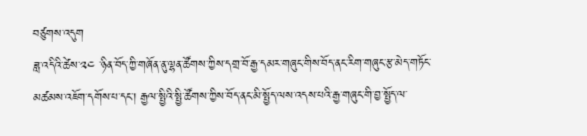བཙུགས་འདུག
ཟླ་འདིའི་ཚེས་༢༤ ་ཉིན་བོད་ཀྱི་གཞོན་ནུ་ལྷན་ཚོགས་ཀྱིས་དགྲ་བོ་རྒྱ་དམར་གཞུང་གིས་བོད་ནང་རིག་གཞུང་རྩ་མེད་གཏོང་མཚམས་འཇོག་དགོས་པ་དང་། རྒྱལ་སྤྱིའི་སྤྱི་ཚོགས་ཀྱིས་བོད་ནང་མི་སྤྱོད་ལས་འདས་པའི་རྒྱ་གཞུང་གི་བྱ་སྤྱོད་ལ་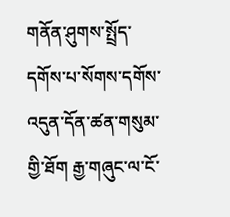གནོན་ཤུགས་སྤྲོད་དགོས་པ་སོགས་དགོས་འདུན་དོན་ཚན་གསུམ་གྱི་ཐོག རྒྱ་གཞུང་ལ་ངོ་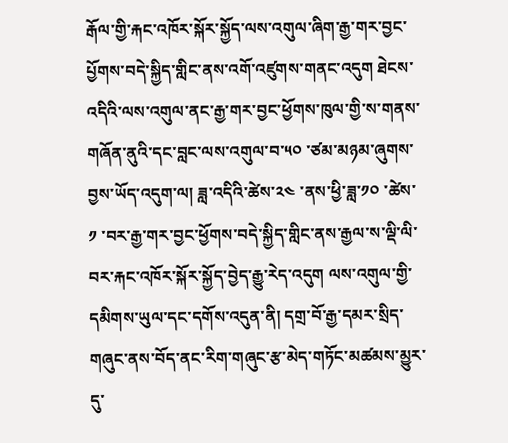རྒོལ་གྱི་རྐང་འཁོར་སྐོར་སྐྱོད་ལས་འགུལ་ཞིག་རྒྱ་གར་བྱང་པྱོགས་བདེ་སྐྱིད་གླིང་ནས་འགོ་འཛུགས་གནང་འདུག ཐེངས་འདིའི་ལས་འགུལ་ནང་རྒྱ་གར་བྱང་ཕྱོགས་ཁུལ་གྱི་ས་གནས་གཞོན་ནུའི་དང་བླང་ལས་འགུལ་བ་༥༠ ་ཙམ་མཉམ་ཞུགས་བྱས་ཡོད་འདུག་ལ། ཟླ་འདིའི་ཚེས་༢༤ ་ནས་ཕྱི་ཟླ་༡༠ ་ཚེས་༡ ་བར་རྒྱ་གར་བྱང་ཕྱོགས་བདེ་སྐྱིད་གླིང་ནས་རྒྱལ་ས་ལྡི་ལི་བར་རྐང་འཁོར་སྐོར་སྐྱོད་བྱེད་རྒྱུ་རེད་འདུག ལས་འགུལ་གྱི་དམིགས་ཡུལ་དང་དགོས་འདུན་ནི། དགྲ་བོ་རྒྱ་དམར་སྲིད་གཞུང་ནས་བོད་ནང་རིག་གཞུང་རྩ་མེད་གཏོང་མཚམས་མྱུར་དུ་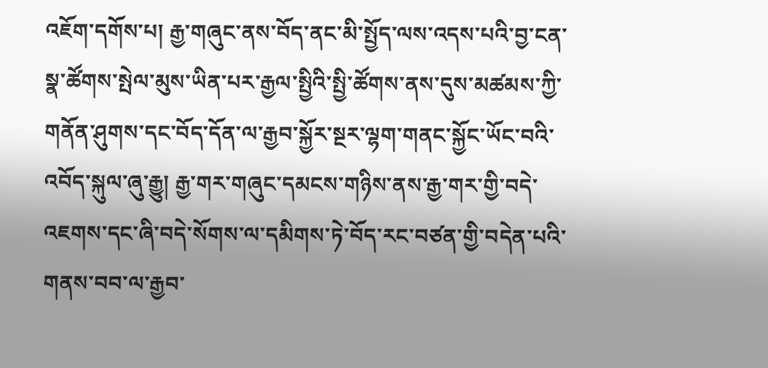འཇོག་དགོས་པ། རྒྱ་གཞུང་ནས་བོད་ནང་མི་སྤྱོད་ལས་འདས་པའི་བྱ་ངན་སྣ་ཚོགས་སྤེལ་མུས་ཡིན་པར་རྒྱལ་སྤྱིའི་སྤྱི་ཚོགས་ནས་དུས་མཚམས་ཀྱི་གནོན་ཤུགས་དང་བོད་དོན་ལ་རྒྱབ་སྐྱོར་སྔར་ལྷག་གནང་སྐྱོང་ཡོང་བའི་འབོད་སྐུལ་ཞུ་རྒྱུ། རྒྱ་གར་གཞུང་དམངས་གཉིས་ནས་རྒྱ་གར་གྱི་བདེ་འཇགས་དང་ཞི་བདེ་སོགས་ལ་དམིགས་ཏེ་བོད་རང་བཙན་གྱི་བདེན་པའི་གནས་བབ་ལ་རྒྱབ་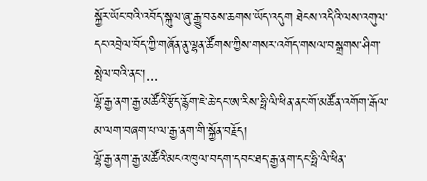སྐྱོར་ཡོང་བའི་འབོད་སྐུལ་ཞུ་རྒྱུ་བཅས་ཆགས་ཡོད་འདུག ཐེངས་འདིའི་ལས་འགུལ་དང་འབྲེལ་བོད་ཀྱི་གཞོན་ནུ་ལྷན་ཚོགས་ཀྱིས་གསར་འགོད་གསལ་བསྒྲགས་ཤིག་སྤེལ་བའི་ནང་།...
ལྷོ་རྒྱ་ནག་རྒྱ་མཚོའི་རྩོད་རྙོག་ཇེ་ཆེ་དང་ཨ་རིས་ཧྥི་ལི་ཕིན་ནང་གོ་མཚོན་འགོག་རྒོལ་མ་ལག་བཞག་པ་ལ་རྒྱ་ནག་གི་སྐྱོན་བརྗོད།
ལྷོ་རྒྱ་ནག་རྒྱ་མཚོའི་མངའ་ཁུལ་བདག་དབང་ཐད་རྒྱ་ནག་དང་ཧྥི་ལི་ཕིན་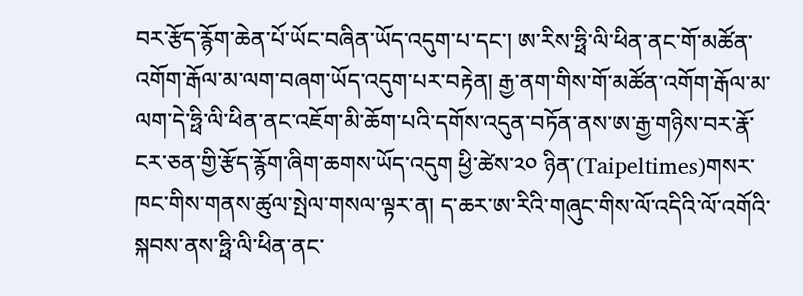བར་རྩོད་རྙོག་ཆེན་པོ་ཡོང་བཞིན་ཡོད་འདུག་པ་དང་། ཨ་རིས་ཧྥི་ལི་ཕིན་ནང་གོ་མཚོན་འགོག་རྒོལ་མ་ལག་བཞག་ཡོད་འདུག་པར་བརྟེན། རྒྱ་ནག་གིས་གོ་མཚོན་འགོག་རྒོལ་མ་ལག་དེ་ཧྥི་ལི་ཕིན་ནང་འཇོག་མི་ཆོག་པའི་དགོས་འདུན་བཏོན་ནས་ཨ་རྒྱ་གཉིས་བར་རྣོ་ངར་ཅན་གྱི་རྩོད་རྙོག་ཞིག་ཆགས་ཡོད་འདུག ཕྱི་ཚེས་༢༠ ཉིན་(Taipeltimes)གསར་ཁང་གིས་གནས་ཚུལ་སྤེལ་གསལ་ལྟར་ན། ད་ཆར་ཨ་རིའི་གཞུང་གིས་ལོ་འདིའི་ལོ་འགོའི་སྐབས་ནས་ཧྥི་ལི་ཕིན་ནང་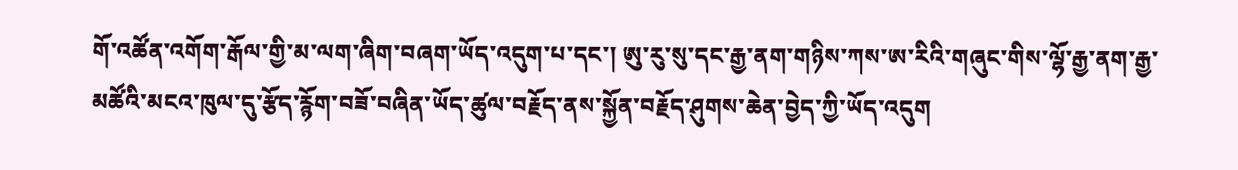གོ་འཚོན་འགོག་རྒོལ་གྱི་མ་ལག་ཞིག་བཞག་ཡོད་འདུག་པ་དང་། ཨུ་རུ་སུ་དང་རྒྱ་ནག་གཉིས་ཀས་ཨ་རིའི་གཞུང་གིས་ལྷོ་རྒྱ་ནག་རྒྱ་མཚོའི་མངའ་ཁུལ་དུ་རྩོད་རྙོག་བཟོ་བཞིན་ཡོད་ཚུལ་བརྗོད་ནས་སྐྱོན་བརྗོད་ཤུགས་ཆེན་བྱེད་ཀྱི་ཡོད་འདུག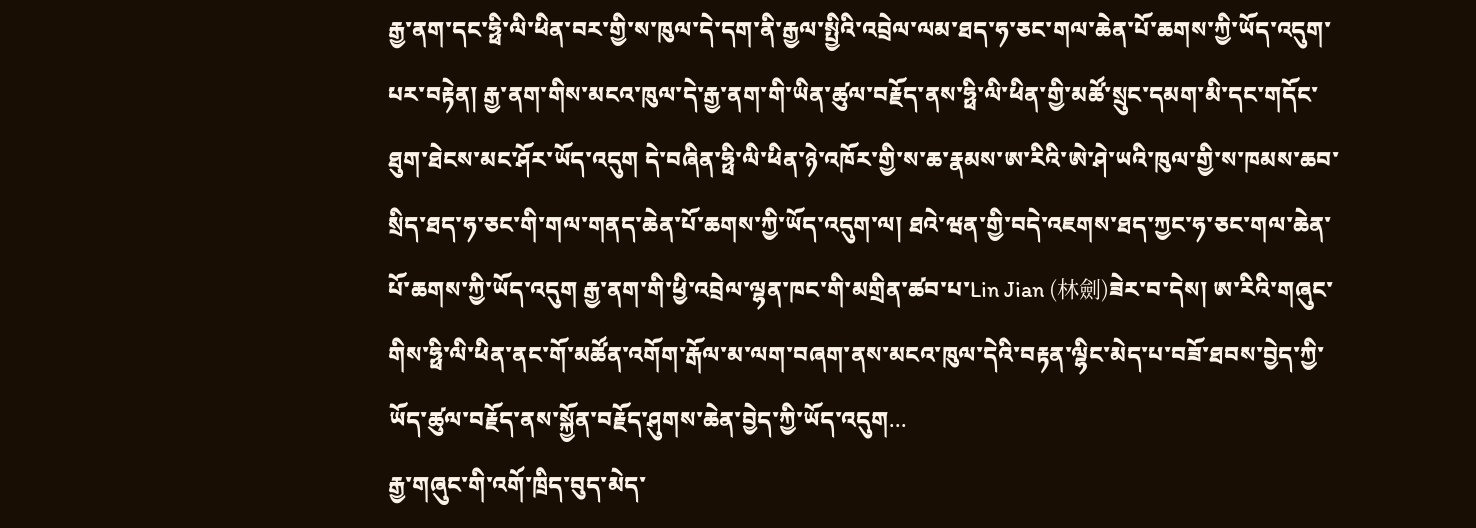རྒྱ་ནག་དང་ཧྥི་ལི་ཕིན་བར་གྱི་ས་ཁུལ་དེ་དག་ནི་རྒྱལ་སྤྱིའི་འབྲེལ་ལམ་ཐད་ཧ་ཅང་གལ་ཆེན་པོ་ཆགས་ཀྱི་ཡོད་འདུག་པར་བརྟེན། རྒྱ་ནག་གིས་མངའ་ཁུལ་དེ་རྒྱ་ནག་གི་ཡིན་ཚུལ་བརྗོད་ནས་ཧྥི་ལི་ཕིན་གྱི་མཚོ་སྲུང་དམག་མི་དང་གདོང་ཐུག་ཐེངས་མང་ཤོར་ཡོད་འདུག དེ་བཞིན་ཧྥི་ལི་ཕིན་ཉེ་འཁོར་གྱི་ས་ཆ་རྣམས་ཨ་རིའི་ཨེ་ཤེ་ཡའི་ཁུལ་གྱི་ས་ཁམས་ཆབ་སྲིད་ཐད་ཧ་ཅང་གི་གལ་གནད་ཆེན་པོ་ཆགས་ཀྱི་ཡོད་འདུག་ལ། ཐའེ་ཝན་གྱི་བདེ་འཇགས་ཐད་ཀྱང་ཧ་ཅང་གལ་ཆེན་པོ་ཆགས་ཀྱི་ཡོད་འདུག རྒྱ་ནག་གི་ཕྱི་འབྲེལ་ལྷན་ཁང་གི་མགྲིན་ཚབ་པ་Lin Jian (林劍)ཟེར་བ་དེས། ཨ་རིའི་གཞུང་གིས་ཧྥི་ལི་ཕིན་ནང་གོ་མཚོན་འགོག་རྒོལ་མ་ལག་བཞག་ནས་མངའ་ཁུལ་དེའི་བརྟན་ལྷིང་མེད་པ་བཟོ་ཐབས་བྱེད་ཀྱི་ཡོད་ཚུལ་བརྗོད་ནས་སྐྱོན་བརྗོད་ཤུགས་ཆེན་བྱེད་ཀྱི་ཡོད་འདུག...
རྒྱ་གཞུང་གི་འགོ་ཁྲིད་བུད་མེད་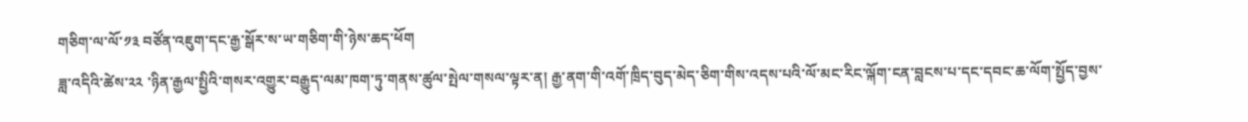གཅིག་ལ་ལོ་༡༣ བཙོན་འཇུག་དང་རྒྱ་སྒོར་ས་ཡ་གཅིག་གི་ཉེས་ཆད་ཕོག
ཟླ་འདིའི་ཚེས་༢༢ ་ཉིན་རྒྱལ་སྤྱིའི་གསར་འགྱུར་བརྒྱུད་ལམ་ཁག་ཏུ་གནས་ཚུལ་སྤེལ་གསལ་ལྟར་ན། རྒྱ་ནག་གི་འགོ་ཁྲིད་བུད་མེད་ཅིག་གིས་འདས་པའི་ལོ་མང་རིང་ལྐོག་ངན་བླངས་པ་དང་དབང་ཆ་ལོག་སྤྱོད་བྱས་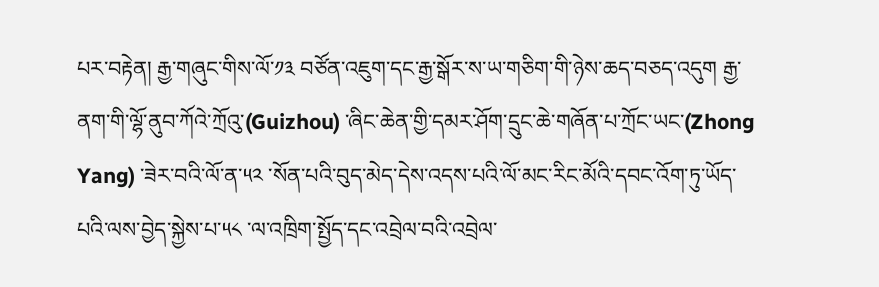པར་བརྟེན། རྒྱ་གཞུང་གིས་ལོ་༡༣ བཙོན་འཇུག་དང་རྒྱ་སྒོར་ས་ཡ་གཅིག་གི་ཉེས་ཆད་བཅད་འདུག རྒྱ་ནག་གི་ལྷོ་ནུབ་ཀོའེ་ཀྲོའུ་(Guizhou) ་ཞིང་ཆེན་གྱི་དམར་ཤོག་དྲུང་ཆེ་གཞོན་པ་ཀྲོང་ཡང་(Zhong Yang) ་ཟེར་བའི་ལོ་ན་༥༢ ་སོན་པའི་བུད་མེད་དེས་འདས་པའི་ལོ་མང་རིང་མོའི་དབང་འོག་ཏུ་ཡོད་པའི་ལས་བྱེད་སྐྱེས་པ་༥༨ ་ལ་འཁྲིག་སྤྱོད་དང་འབྲེལ་བའི་འབྲེལ་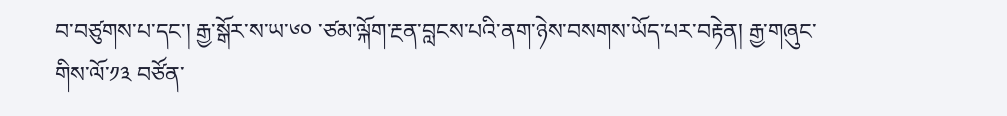བ་བཙུགས་པ་དང་། རྒྱ་སྒོར་ས་ཡ་༦༠ ་ཙམ་ལྐོག་རྔན་བླངས་པའི་ནག་ཉེས་བསགས་ཡོད་པར་བརྟེན། རྒྱ་གཞུང་གིས་ལོ་༡༣ བཙོན་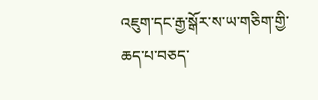འཇུག་དང་རྒྱ་སྒོར་ས་ཡ་གཅིག་གྱི་ཆད་པ་བཅད་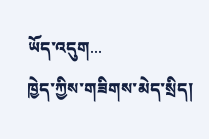ཡོད་འདུག...
ཁྱེད་ཀྱིས་གཟིགས་མེད་སྲིད།